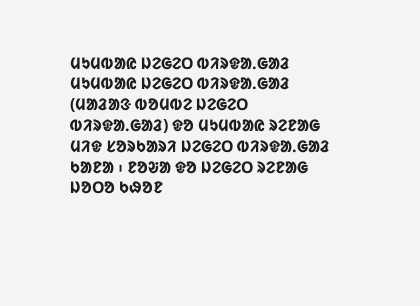ᱢᱩᱢᱵᱟᱭ ᱡᱮᱜᱮᱛ ᱵᱤᱨᱫᱟᱹᱜᱟᱲ
ᱢᱩᱢᱵᱟᱭ ᱡᱮᱜᱮᱛ ᱵᱤᱨᱫᱟᱹᱜᱟᱲ (ᱢᱟᱲᱟᱝ ᱵᱚᱢᱵᱮ ᱡᱮᱜᱮᱛ ᱵᱤᱨᱫᱟᱹᱜᱟᱲ) ᱫᱚ ᱢᱩᱢᱵᱟᱭ ᱨᱮᱱᱟᱜ ᱢᱤᱫ ᱥᱚᱨᱠᱟᱨᱤ ᱡᱮᱜᱮᱛ ᱵᱤᱨᱫᱟᱹᱜᱟᱲ ᱠᱟᱱᱟ ᱾ ᱱᱚᱶᱟ ᱫᱚ ᱡᱮᱜᱮᱛ ᱨᱮᱱᱟᱜ ᱡᱚᱛᱚ ᱠᱷᱚᱱ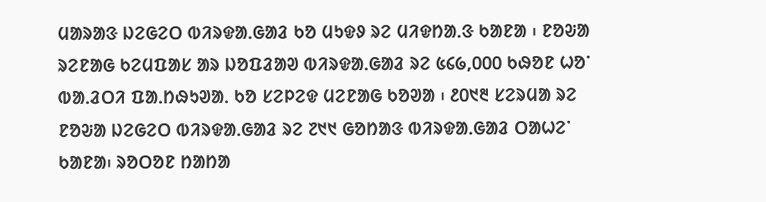ᱢᱟᱨᱟᱝ ᱡᱮᱜᱮᱛ ᱵᱤᱨᱫᱟᱹᱜᱟᱲ ᱠᱚ ᱢᱩᱫᱽ ᱨᱮ ᱢᱤᱫᱴᱟᱹᱝ ᱠᱟᱱᱟ ᱾ ᱱᱚᱶᱟ ᱨᱮᱱᱟᱜ ᱠᱮᱢᱯᱟᱥ ᱟᱨ ᱡᱚᱯᱲᱟᱣ ᱵᱤᱨᱫᱟᱹᱜᱟᱲ ᱨᱮ ᱕᱔᱙,᱐᱐᱐ ᱠᱷᱚᱱ ᱦᱚᱸ ᱵᱟᱹᱲᱛᱤ ᱯᱟᱹᱴᱷᱩᱣᱟᱹ ᱠᱚ ᱥᱮᱞᱮᱫ ᱢᱮᱱᱟᱜ ᱠᱚᱣᱟ ᱾ ᱒᱐᱑᱓ ᱥᱮᱨᱢᱟ ᱨᱮ ᱱᱚᱶᱟ ᱡᱮᱜᱮᱛ ᱵᱤᱨᱫᱟᱹᱜᱟᱲ ᱨᱮ ᱗᱑᱑ ᱜᱚᱴᱟᱝ ᱵᱤᱨᱫᱟᱹᱜᱟᱲ ᱛᱟᱦᱮᱸ ᱠᱟᱱᱟ᱾ ᱨᱚᱛᱚᱱ ᱴᱟᱴᱟ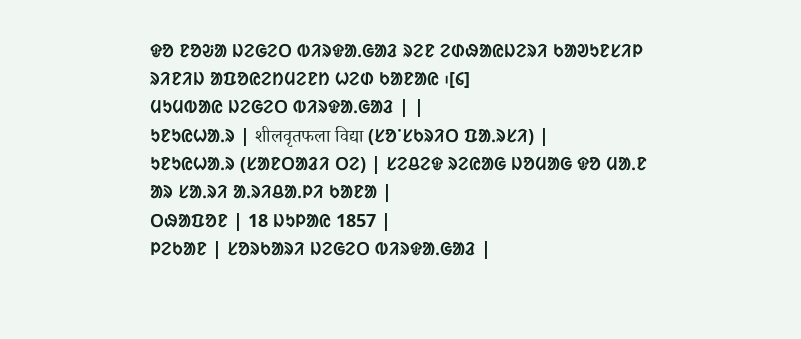ᱫᱚ ᱱᱚᱶᱟ ᱡᱮᱜᱮᱛ ᱵᱤᱨᱫᱟᱹᱜᱟᱲ ᱨᱮᱱ ᱮᱰᱷᱟᱭᱡᱮᱨᱤ ᱠᱟᱣᱩᱱᱥᱤᱞ ᱨᱤᱱᱤᱡ ᱟᱯᱚᱭᱮᱴᱢᱮᱱᱴ ᱦᱮᱰ ᱠᱟᱱᱟᱭ ᱾[᱔]
ᱢᱩᱢᱵᱟᱭ ᱡᱮᱜᱮᱛ ᱵᱤᱨᱫᱟᱹᱜᱟᱲ | |
ᱩᱱᱩᱭᱦᱟᱹᱨ | शीलवृतफला विद्या (ᱥᱚᱸᱥᱠᱨᱤᱛ ᱯᱟᱹᱨᱥᱤ) |
ᱩᱱᱩᱭᱦᱟᱹᱨ (ᱥᱟᱱᱛᱟᱲᱤ ᱛᱮ) | ᱥᱮᱪᱮᱫ ᱨᱮᱭᱟᱜ ᱡᱚᱢᱟᱜ ᱫᱚ ᱢᱟᱹᱱ ᱟᱨ ᱥᱟᱹᱨᱤ ᱟᱹᱨᱤᱪᱟᱹᱞᱤ ᱠᱟᱱᱟ |
ᱛᱷᱟᱯᱚᱱ | 18 ᱡᱩᱞᱟᱭ 1857 |
ᱞᱮᱠᱟᱱ | ᱥᱚᱨᱠᱟᱨᱤ ᱡᱮᱜᱮᱛ ᱵᱤᱨᱫᱟᱹᱜᱟᱲ |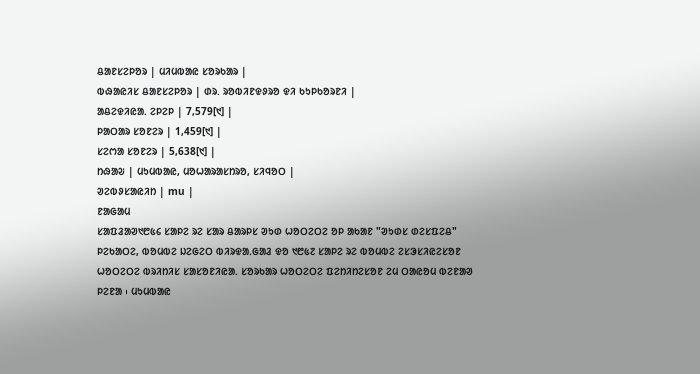ᱪᱟᱱᱥᱮᱞᱚᱨ | ᱢᱤᱢᱵᱟᱭ ᱥᱚᱨᱠᱟᱨ |
ᱵᱷᱟᱭᱤᱥ ᱪᱟᱱᱥᱮᱞᱚᱨ | ᱰᱨ. ᱨᱚᱵᱤᱱᱫᱽᱨᱚ ᱫᱤ ᱠᱩᱞᱠᱚᱨᱱᱤ |
ᱟᱪᱮᱫᱤᱭᱟᱹ ᱮᱞᱮᱞ | 7,579[᱑] |
ᱞᱟᱛᱟᱨ ᱥᱚᱱᱮᱨ | 1,459[᱑] |
ᱥᱮᱬᱟ ᱥᱚᱱᱮᱨ | 5,638[᱑] |
ᱴᱷᱟᱶ | ᱢᱩᱢᱵᱟᱭ, ᱢᱚᱦᱟᱨᱟᱥᱴᱨᱚ, ᱥᱤᱧᱚᱛ |
ᱣᱮᱵᱽᱥᱟᱭᱤᱴ | mu |
ᱱᱟᱜᱟᱢ
ᱥᱟᱯᱲᱟᱣ᱑᱘᱕᱔ ᱥᱟᱞᱮ ᱨᱮ ᱥᱟᱨ ᱪᱟᱨᱞᱥ ᱣᱩᱰ ᱦᱚᱛᱮᱛᱮ ᱚᱞ ᱟᱠᱟᱱ "ᱣᱩᱰᱥ ᱰᱮᱥᱯᱮᱪ" ᱞᱮᱠᱟᱛᱮ, ᱵᱚᱢᱵᱮ ᱡᱮᱜᱮᱛ ᱵᱤᱨᱫᱟᱹᱜᱟᱲ ᱫᱚ ᱑᱘᱕᱗ ᱥᱟᱞᱮ ᱨᱮ ᱵᱚᱢᱵᱮ ᱮᱥᱳᱥᱤᱭᱮᱥᱚᱱ ᱦᱚᱛᱮᱛᱮ ᱵᱨᱤᱴᱤᱥ ᱥᱟᱥᱚᱱᱤᱭᱟᱹ ᱥᱚᱨᱠᱟᱨ ᱦᱚᱛᱮᱛᱮ ᱯᱮᱴᱤᱴᱮᱥᱚᱱ ᱮᱢ ᱛᱟᱭᱚᱢ ᱵᱮᱱᱟᱣ ᱞᱮᱱᱟ ᱾ ᱢᱩᱢᱵᱟᱭ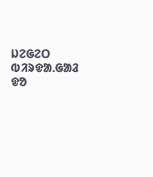ᱡᱮᱜᱮᱛ ᱵᱤᱨᱫᱟᱹᱜᱟᱲ ᱫᱚ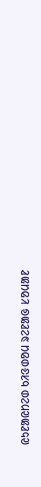ᱭᱩᱱᱟᱭᱴᱮᱰ ᱠᱤᱝᱰᱚᱢ ᱨᱮᱱᱟᱜ ᱥᱚᱢᱟᱱ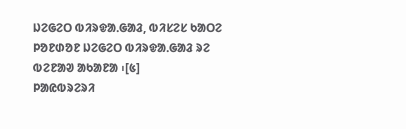ᱡᱮᱜᱮᱛ ᱵᱤᱨᱫᱟᱹᱜᱟᱲ, ᱵᱤᱥᱮᱥ ᱠᱟᱛᱮ ᱞᱚᱱᱰᱚᱱ ᱡᱮᱜᱮᱛ ᱵᱤᱨᱫᱟᱹᱜᱟᱲ ᱨᱮ ᱵᱮᱱᱟᱣ ᱟᱠᱟᱱᱟ ᱾[᱕]
ᱞᱟᱭᱵᱨᱮᱨᱤ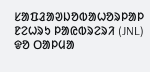ᱥᱟᱯᱲᱟᱣᱡᱚᱵᱟᱦᱚᱨᱞᱟᱞ ᱱᱮᱦᱨᱩ ᱞᱟᱭᱵᱨᱮᱨᱤ (JNL) ᱫᱚ ᱛᱟᱞᱢᱟ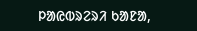ᱞᱟᱭᱵᱨᱮᱨᱤ ᱠᱟᱱᱟ,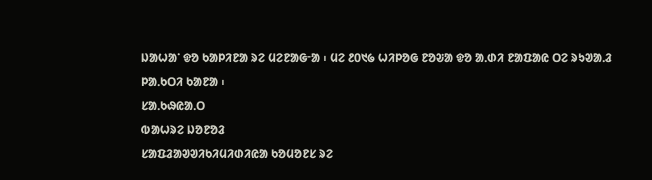ᱡᱟᱦᱟᱸ ᱫᱚ ᱠᱟᱞᱤᱱᱟ ᱨᱮ ᱢᱮᱱᱟᱜᱼᱟ ᱾ ᱢᱮ ᱒᱐᱑᱙ ᱦᱤᱞᱚᱜ ᱱᱚᱶᱟ ᱫᱚ ᱟᱹᱰᱤ ᱱᱟᱯᱟᱭ ᱛᱮ ᱨᱩᱣᱟᱹᱲ ᱞᱟᱹᱠᱛᱤ ᱠᱟᱱᱟ ᱾
ᱥᱟᱹᱠᱷᱭᱟᱹᱛ
ᱵᱟᱦᱨᱮ ᱡᱚᱱᱚᱲ
ᱥᱟᱯᱲᱟᱣᱣᱤᱠᱤᱢᱤᱰᱤᱭᱟ ᱠᱚᱢᱚᱱᱥ ᱨᱮ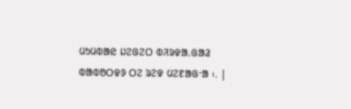ᱢᱩᱢᱵᱟᱭ ᱡᱮᱜᱮᱛ ᱵᱤᱨᱫᱟᱹᱜᱟᱲ ᱵᱟᱵᱚᱛᱫᱽ ᱛᱮ ᱨᱮᱫ ᱢᱮᱱᱟᱜᱼᱟ ᱾. |